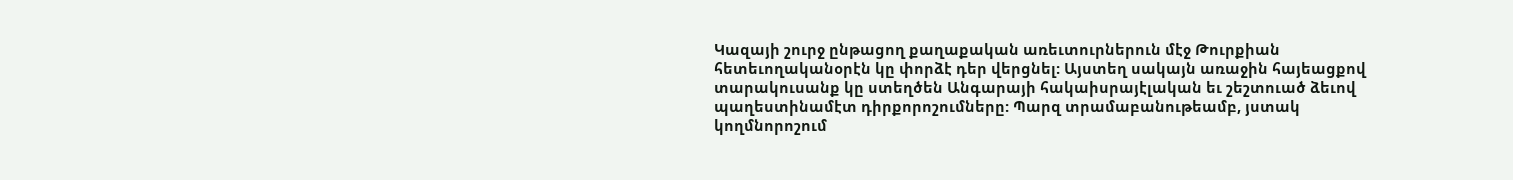Կազայի շուրջ ընթացող քաղաքական առեւտուրներուն մէջ Թուրքիան հետեւողականօրէն կը փորձէ դեր վերցնել: Այստեղ սակայն առաջին հայեացքով տարակուսանք կը ստեղծեն Անգարայի հակաիսրայէլական եւ շեշտուած ձեւով պաղեստինամէտ դիրքորոշումները: Պարզ տրամաբանութեամբ, յստակ կողմնորոշում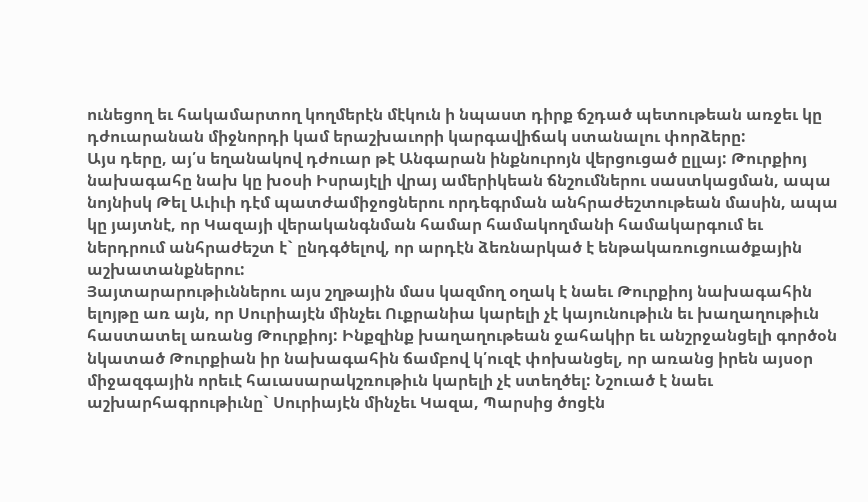ունեցող եւ հակամարտող կողմերէն մէկուն ի նպաստ դիրք ճշդած պետութեան առջեւ կը դժուարանան միջնորդի կամ երաշխաւորի կարգավիճակ ստանալու փորձերը:
Այս դերը, այ՛ս եղանակով դժուար թէ Անգարան ինքնուրոյն վերցուցած ըլլայ: Թուրքիոյ նախագահը նախ կը խօսի Իսրայէլի վրայ ամերիկեան ճնշումներու սաստկացման, ապա նոյնիսկ Թել Աւիւի դէմ պատժամիջոցներու որդեգրման անհրաժեշտութեան մասին, ապա կը յայտնէ, որ Կազայի վերականգնման համար համակողմանի համակարգում եւ ներդրում անհրաժեշտ է` ընդգծելով, որ արդէն ձեռնարկած է ենթակառուցուածքային աշխատանքներու:
Յայտարարութիւններու այս շղթային մաս կազմող օղակ է նաեւ Թուրքիոյ նախագահին ելոյթը առ այն, որ Սուրիայէն մինչեւ Ուքրանիա կարելի չէ կայունութիւն եւ խաղաղութիւն հաստատել առանց Թուրքիոյ: Ինքզինք խաղաղութեան ջահակիր եւ անշրջանցելի գործօն նկատած Թուրքիան իր նախագահին ճամբով կ՛ուզէ փոխանցել, որ առանց իրեն այսօր միջազգային որեւէ հաւասարակշռութիւն կարելի չէ ստեղծել: Նշուած է նաեւ աշխարհագրութիւնը` Սուրիայէն մինչեւ Կազա, Պարսից ծոցէն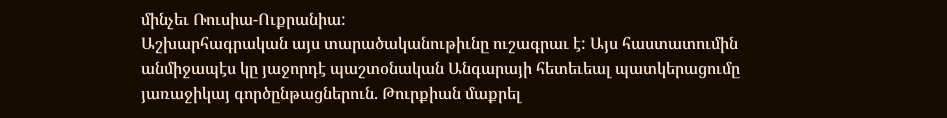մինչեւ Ռուսիա-Ուքրանիա:
Աշխարհագրական այս տարածականութիւնը ուշագրաւ է: Այս հաստատումին անմիջապէս կը յաջորդէ պաշտօնական Անգարայի հետեւեալ պատկերացումը յառաջիկայ գործընթացներուն. Թուրքիան մաքրել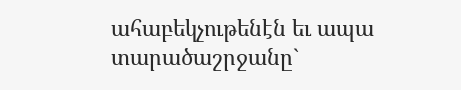ահաբեկչութենէն եւ ապա տարածաշրջանը`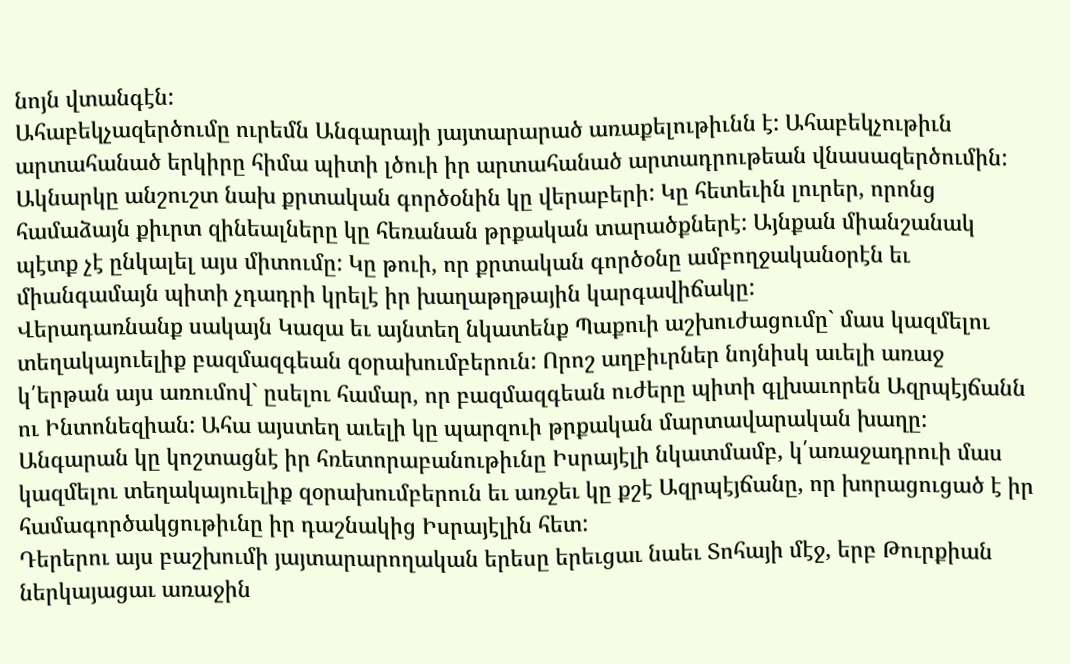նոյն վտանգէն:
Ահաբեկչազերծումը ուրեմն Անգարայի յայտարարած առաքելութիւնն է: Ահաբեկչութիւն արտահանած երկիրը հիմա պիտի լծուի իր արտահանած արտադրութեան վնասազերծումին: Ակնարկը անշուշտ նախ քրտական գործօնին կը վերաբերի: Կը հետեւին լուրեր, որոնց համաձայն քիւրտ զինեալները կը հեռանան թրքական տարածքներէ: Այնքան միանշանակ պէտք չէ ընկալել այս միտումը: Կը թուի, որ քրտական գործօնը ամբողջականօրէն եւ միանգամայն պիտի չդադրի կրելէ իր խաղաթղթային կարգավիճակը:
Վերադառնանք սակայն Կազա եւ այնտեղ նկատենք Պաքուի աշխուժացումը` մաս կազմելու տեղակայուելիք բազմազգեան զօրախումբերուն: Որոշ աղբիւրներ նոյնիսկ աւելի առաջ կ՛երթան այս առումով` ըսելու համար, որ բազմազգեան ուժերը պիտի գլխաւորեն Ազրպէյճանն ու Ինտոնեզիան: Ահա այստեղ աւելի կը պարզուի թրքական մարտավարական խաղը:
Անգարան կը կոշտացնէ իր հռետորաբանութիւնը Իսրայէլի նկատմամբ, կ՛առաջադրուի մաս կազմելու տեղակայուելիք զօրախումբերուն եւ առջեւ կը քշէ Ազրպէյճանը, որ խորացուցած է իր համագործակցութիւնը իր դաշնակից Իսրայէլին հետ:
Դերերու այս բաշխումի յայտարարողական երեսը երեւցաւ նաեւ Տոհայի մէջ, երբ Թուրքիան ներկայացաւ առաջին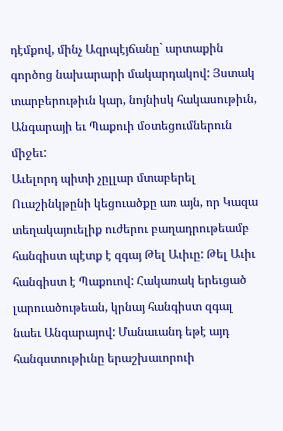դէմքով, մինչ Ազրպէյճանը` արտաքին գործոց նախարարի մակարդակով: Յստակ տարբերութիւն կար, նոյնիսկ հակասութիւն, Անգարայի եւ Պաքուի մօտեցումներուն միջեւ:
Աւելորդ պիտի չըլլար մտաբերել Ուաշինկթընի կեցուածքը առ այն, որ Կազա տեղակայուելիք ուժերու բաղադրութեամբ հանգիստ պէտք է զգայ Թել Աւիւը: Թել Աւիւ հանգիստ է Պաքուով: Հակառակ երեւցած լարուածութեան, կրնայ հանգիստ զգալ նաեւ Անգարայով: Մանաւանդ եթէ այդ հանգստութիւնը երաշխաւորուի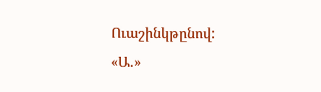Ուաշինկթընով:
«Ա.»